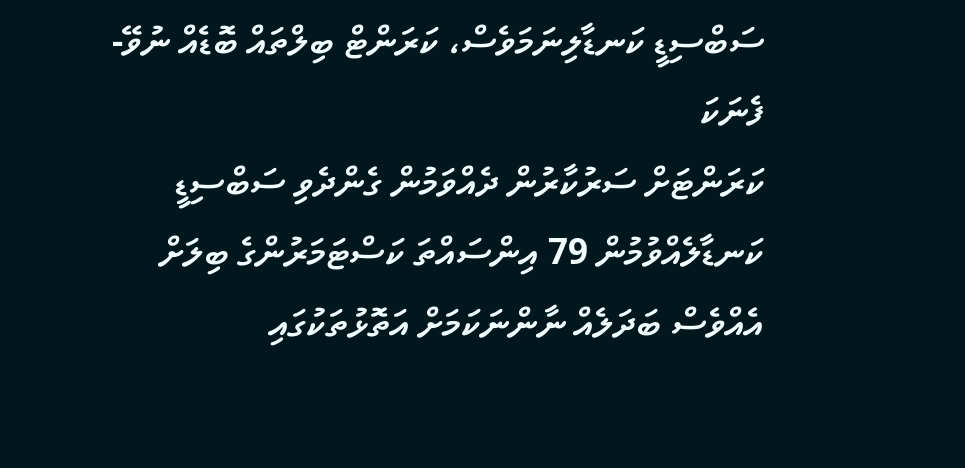ސަބްސިޑީ ކަނޑާލިނަމަވެސް، ކަރަންޓް ބިލްތައް ބޮޑެއް ނުވޭ- ފެނަކަ
ކަރަންޓަށް ސަރުކާރުން ދެއްވަމުން ގެންދެވި ސަބްސިޑީ ކަނޑާލެއްވުމުން 79 އިންސައްތަ ކަސްޓަމަރުންގެ ބިލަށް އެއްވެސް ބަދަލެއް ނާންނަކަމަށް އަތޮޅުތަކުގައި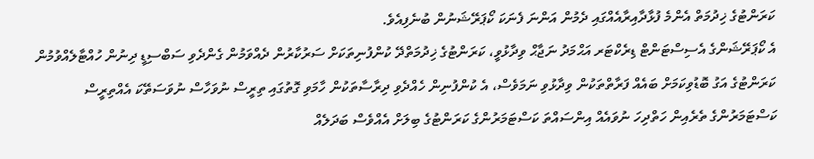ކަރަންޓުގެ ޚިދުމަތް އެންމެ ފުޅާދާއިރާއެއްގައި ދެމުން އަންނަ ފެނަކަ ކޯޕަރޭޝަނުން ބުނެފިއެވެ.
އެ ކޯޕަރޭޝަންގެ އެސިސްޓަންޓް ޑިރެކްޓަރ އަޙްމަދު ނަޖާޙް ވިދާޅުވީ، ކަރަންޓުގެ ޚިދުމަތްދޭ ކުންފުނިތަކަށް ސަރުކާރުން ދެއްވަމުން ގެންދެވި ސަބްސިޑީ ދިނުން ހުއްޓާލެއްވުމުން ކަރަންޓުގެ އަގު ބޮޑުވިކަމަށް ބައެއް ފަރާތްތަކުން ވިދާޅުވި ނަމަވެސް، އެ ކުންފުނިން ހެއްދެވި ދިރާސާތަކުން ހާމަވި ގޮތުގައި ތިރީސް ނުވަހާސް ނުވަސަތޭކަ އެއްތިރީސް ކަސްޓަމަރުންގެ ތެރެއިން ހަތްދިހަ ނުވައެއް އިންސައްތަ ކަސްޓަމަރުންގެ ކަރަންޓުގެ ބިލަށް އެއްވެސް ބަދަލެއް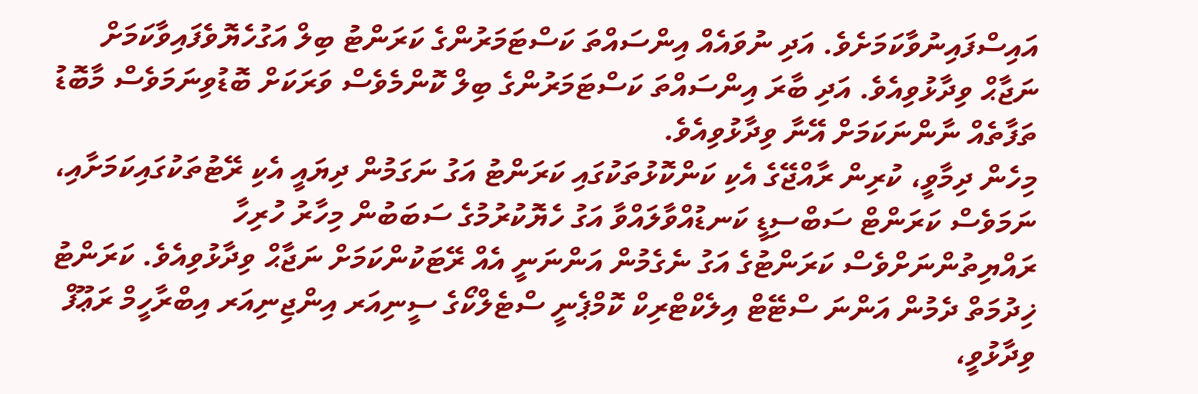އައިސްފައިނުވާކަމަށެވެ. އަދި ނުވައެއް އިންސައްތަ ކަސްޓަމަރުންގެ ކަރަންޓު ބިލް އަގުހެޔޮވެފައިވާކަމަށް ނަޖާޙް ވިދާޅުވިއެވެ. އަދި ބާރަ އިންސައްތަ ކަސްޓަމަރުންގެ ބިލް ކޮންމެވެސް ވަރަކަށް ބޮޑުވިނަމަވެސް މާބޮޑު ތަފާތެއް ނާންނަކަމަށް އޭނާ ވިދާޅުވިއެވެ.
މިހެން ދިމާވީ، ކުރިން ރާއްޖޭގެ އެކި ކަންކޮޅުތަކުގައި ކަރަންޓު އަގު ނަގަމުން ދިޔައީ އެކި ރޭޓުތަކުގައިކަމަށާއި، ނަމަވެސް ކަރަންޓް ސަބްސިޑީ ކަނޑުއްވާލައްވާ އަގު ހެޔޮކުރުމުގެ ސަބަބުން މިހާރު ހުރިހާ ރައްޔިތުންނަށްވެސް ކަރަންޓުގެ އަގު ނެގެމުން އަންނަނީ އެއް ރޭޓަކުންކަމަށް ނަޖާޙް ވިދާޅުވިއެވެ. ކަރަންޓު ޚިދުމަތް ދެމުން އަންނަ ސްޓޭޓް އިލެކްޓްރިކް ކޮމްޕެނީ ސްޓެލްކޯގެ ސީނިއަރ އިންޖިނިއަރ އިބްރާހީމް ރަޢޫފް ވިދާޅުވީ،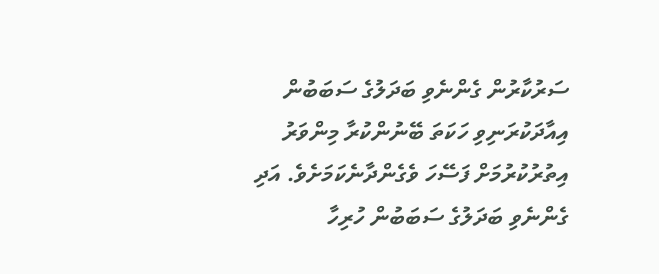ސަރުކާރުން ގެންނެވި ބަދަލުގެ ސަބަބުން އިއާދަކުރަނިވި ހަކަތަ ބޭނުންކުރާ މިންވަރު އިތުރުކުރުމަށް ފަސޭހަ ވެގެންދާނެކަމަށެވެ. އަދި ގެންނެވި ބަދަލުގެ ސަބަބުން ހުރިހާ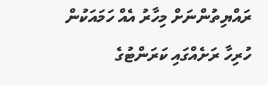ރައްޔިތުންނަށް މިހާރު އެއް ހަމައަކުން ހުރިހާ ރަށެއްގައި ކަރަންޓުގެ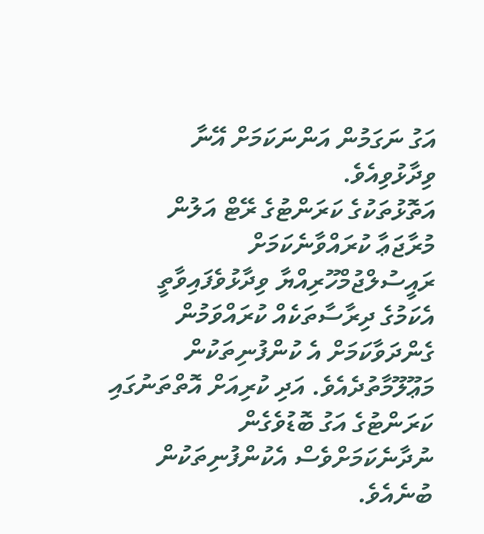އަގު ނަގަމުން އަންނަކަމަށް އޭނާ ވިދާޅުވިއެވެ.
އަތޮޅުތަކުގެ ކަރަންޓުގެ ރޭޓް އަލުން މުރާޖަޢާ ކުރައްވާނެކަމަށް ރައީސުލްޖުމްހޫރިއްޔާ ވިދާޅުވެފައިވާތީ އެކަމުގެ ދިރާސާތަކެއް ކުރައްވަމުން ގެންދަވާކަމަށް އެ ކުންފުނިތަކުން މަޢޫލޫމާތުދެއެވެ. އަދި ކުރިއަށް އޮތްތަނުގައި ކަރަންޓުގެ އަގު ބޮޑުވެގެން ނުދާނެކަމަށްވެސް އެކުންފުނިތަކުން ބުނެއެވެ.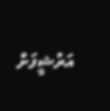އަރުޝީފަށް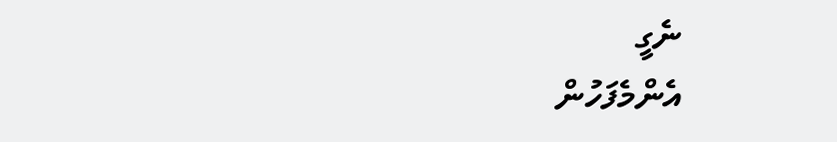ނެގީ
އެންމެފަހުން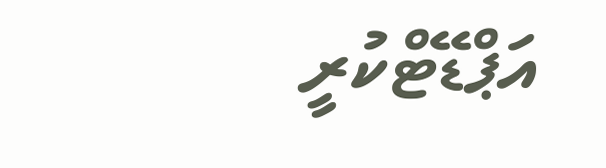އަޕްޑޭޓްކުރީ